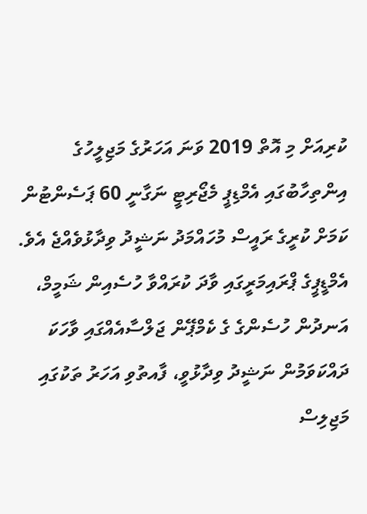ކުރިއަށް މި އޮތް 2019 ވަނަ އަހަރުގެ މަޖިލީހުގެ އިންތިހާބުގައި އެމްޑިޕީ މެޖޯރިޓީ ނަގާނީ 60 ޕަސެންޓުން ކަމަށް ކުރީގެ ރައީސް މުހައްމަދު ނަޝީދު ވިދާޅުވެއްޖެ އެވެ.
އެމްޑީޕީގެ ޕްރައިމަރީގައި ވާދަ ކުރައްވާ ހުސެއިން ޝަމީމް، އަނދުން ހުސެންގެ ގެ ކެމްޕޭން ޖަލްސާއެއްގައި ވާހަކަ ދައްކަވަމުން ނަޝީދު ވިދާޅުވީ، ފާއތުވި އަހަރު ތަކުގައި މަޖިލިސް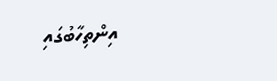އިންތިހާބުގައި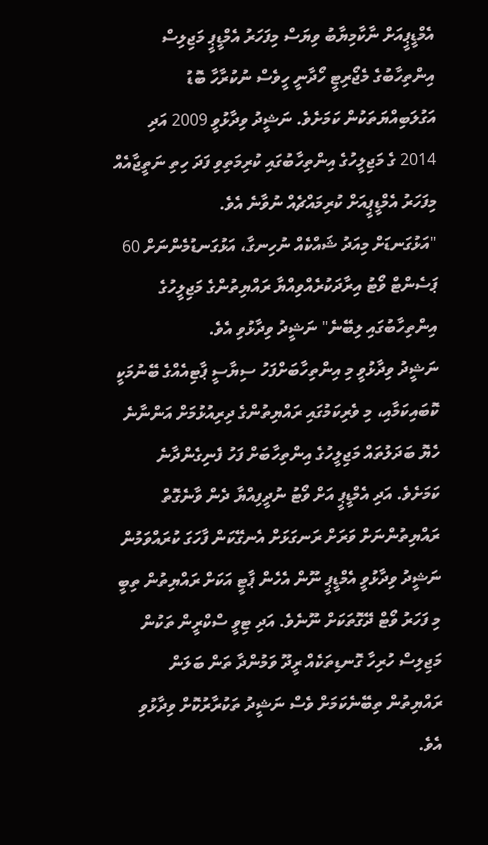އެމްޑީޕީއަށް ނާކާމިޔާބު ވިޔަސް މިފަހަރު އެމްޑީޕީ މަޖިލިސް އިންތިހާބުގެ މެޖޯރިޓީ ހޯދާނީ ހީވެސް ނުކުރާހާ ބޮޑު އަގުލަބިއްޔަތަކުން ކަމަށެވެ. ނަޝީދު ވިދާޅުވީ 2009 އަދި 2014 ގެ މަޖިލީހުގެ އިންތިހާބުގައި ކުރިމަތިވި ފަދަ ހިތި ނަތީޖާއެއް މިފަހަރު އެމްޑީޕީއަށް ކުރިމައްޗެއް ނުވާނެ އެވެ.
"އަޅުގަނޑަށް މިއަދު ޝައްކެއް ނުހިނގާ، އަޅުގަނޑުމެންނަށް 60 ޕަސެންޓް ވޯޓު އިރާދަކުރެއްވިއްޔާ ރައްޔިތުންގެ މަޖިލީހުގެ އިންތިހާބުގައި ލިބޭނެ" ނަޝީދު ވިދާޅުވި އެވެ.
ނަޝީދު ވިދާޅުވީ މި އިންތިހާބަށްފަހު ސިޔާސީ ޕާޓިއެއްގެ ބޭނުމަކީ ކޮބައިކަމާއި، މި ވެރިކަމުގައި ރައްޔިތުންގެ ދިރިއުޅުމަށް އަންނާނެ ހެޔޮ ބަދަލުތައް މަޖިލީހުގެ އިންތިހާބަށް ފަހު ފެނިގެންދާނެ ކަމަށެވެ. އަދި އެމްޑީޕީ އަށް ވޯޓު ނުދީފިއްޔާ ދެން ވާނެގޮތް ރައްޔިތުންނަށް ވަރަށް ރަނގަޅަށް އެނގޭކަން ފާހަގަ ކުރައްވަމުން ނަޝީދު ވިދާޅުވީ އެމްޑީޕީ ނޫން އެހެން ޕާޓީ އަކަށް ރައްޔިތުން ތިބީ މި ފަހަރު ވޯޓް ދޭގޮތަކަށް ނޫނެވެ. އަދި ޓިވީ ސްކްރީން ތަކުން މަޖިލިސް ހުރިހާ ގޮނޑިތަކެއް ރީދޫ ވަމުންދާ ތަން ބަލަން ރައްޔިތުން ތިބޭނެކަމަށް ވެސް ނަޝީދު ތަކުރާރުކޮށް ވިދާޅުވި އެވެ.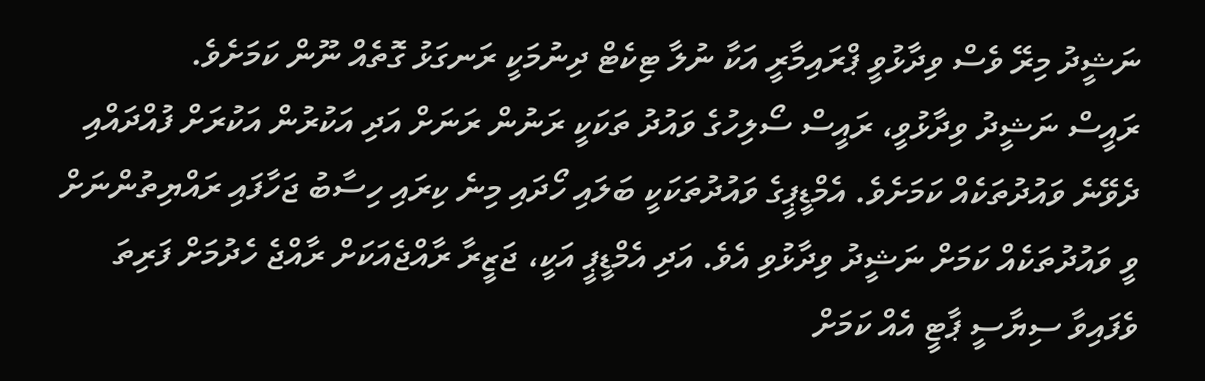ނަޝީދު މިރޭ ވެސް ވިދާޅުވީ ޕްރައިމާރީ އަކާ ނުލާ ޓިކެޓް ދިނުމަކީ ރަނގަޅު ގޮތެއް ނޫން ކަމަށެވެ.
ރައީސް ނަޝީދު ވިދާޅުވީ، ރައީސް ސޯލިހުގެ ވައުދު ތަކަކީ ރަނުން ރަނަށް އަދި އަކުރުން އަކުރަށް ފުއްދައްއި ދެވޭނެ ވައުދުތަކެއް ކަމަށެވެ. އެމްޑީޕީގެ ވައުދުތަކަކީ ބަލައި ހޯދައި މިނެ ކިރައި ހިސާބު ޖަހާފައި ރައްޔިތުންނަށް ވީ ވައުދުތަކެއް ކަމަށް ނަޝީދު ވިދާޅުވި އެވެ. އަދި އެމްޑީޕީ އަކީ، ޖަޒީރާ ރާއްޖެއަކަށް ރާއްޖެ ހެދުމަށް ފަރިތަ ވެފައިވާ ސިޔާސީ ޕާޓީ އެއް ކަމަށް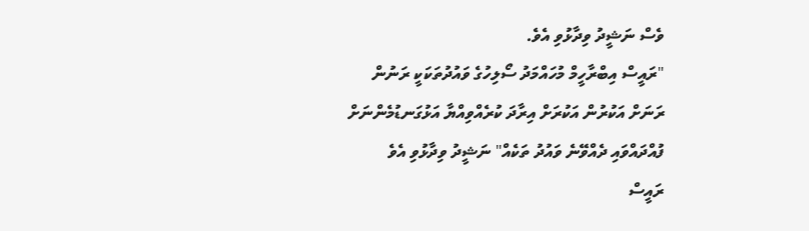ވެސް ނަޝީދު ވިދާޅުވި އެވެ.
"ރައީސް އިބްރާހީމް މުހައްމަދު ސޯލިހުގެ ވައުދުތަކަކީ ރަނުން ރަނަށް އަކުރުން އަކުރަށް އިރާދަ ކުރެއްވިއްޔާ އަޅުގަނޑުމެންނަށް ފުއްދައްވައި ދެއްވޭނެ ވައުދު ތަކެއް" ނަޝީދު ވިދާޅުވި އެވެ
ރައީސް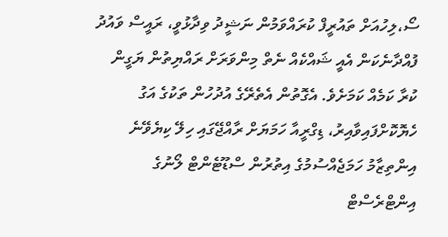ސޯ،ލިހުއަށް ތައުރީފް ކުރައްވަމުން ނަޝީދު ވިދާޅުވީ، ރައީސް ވައުދު ފުއްދާނެކަން އެއީ ޝައްކެއް ނެތް މިންވަރަށް ރައްޔިތުން ޔަގީން ކުރާ ކަމެއް ކަމަށެވެ. އެގޮތުން އެތެރޭގެ އުދުހުން ތަކުގެ އަގު ހެޔޮކޮށްފައިވާއިރު، ޑިގްރީއާ ހަމަޔަށް ރާއްޖޭގައި ހިލޭ ކިޔެވޭނެ އިންތިޒާމު ހަމަޖެއްސުމުގެ އިތުރުން ސްޑޫޓެންޓް ލޯނުގެ އިންޓްރެސްޓް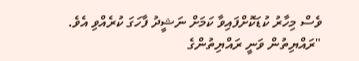ވެސް މިހާރު ކުޑަކޮށްފައިވާ ކަމަށް ނަޝީދު ފާހަގަ ކުރެއްވި އެވެ.
"ރައްޔިތުން ވަނީ ރައްޔިތުންގެ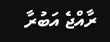ރާއްޖެ އަބުރާ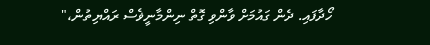ހޯދާފައި. ދެން ގައުމަށް ވާންވި ގޮތް ނިންމާނީޥެސް ރައްޔިތުން،"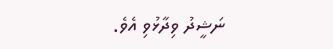ނަޝީދު ވިދާޅުވި އެވެ.